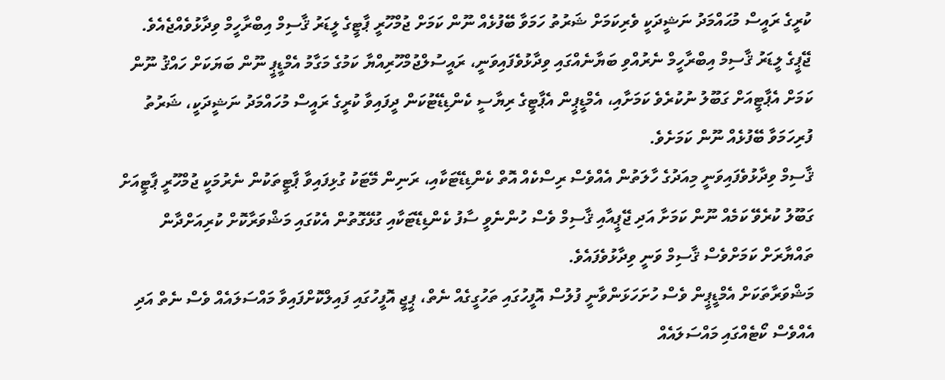ކުރީގެ ރައީސް މުޙައްމަދު ނަޝީދަކީ ވެރިކަމަށް ޝަރުތު ހަމަވާ ބޭފުޅެއް ނޫން ކަމަށް ޖުމްހޫރީ ޕާޓީގެ ލީޑަރު ޤާސިމް އިބްރާހީމް ވިދާޅުވެއްޖެއެވެ.
ޖޭޕީގެ ލީޑަރު ޤާސިމް އިބްރާހީމް ނެރުއްވި ބަޔާނެއްގައި ވިދާޅުވެފައިވަނީ، ރައީސުލްޖުމްހޫރިއްޔާ ކަމުގެ މަގާމު އެމްޑީޕީ ނޫން ބަޔަކަށް ހައްޤު ނޫން ކަމަށް އެޕާޓީއަށް ގަބޫލު ނުކުރެވެ ކަމަށާއި، އެމްޑީޕީން އެޕާޓީގެ ރިޔާސީ ކެންޑިޑޭޓުކަން ދީފައިވާ ކުރީގެ ރައީސް މުހައްމަދު ނަޝީދަކީ، ޝަރުތު ފުރިހަމަވާ ބޭފުޅެއް ނޫން ކަމަށެވެ.
ޤާސިމް ވިދާޅުވެފައިވަނީ މިއަދުގެ ހާލަތުން އެއްވެސް ރިސްކެއް އޮތް ކެންޑިޑޭޓަކާއި، ރަނިން މޭޓަކު ގުޅިފައިވާ ޕާޓީތަކުން ނެރުމަކީ ޖުމްހޫރީ ޕާޓީއަށް ގަބޫލު ކުރެވޭ ކަމެއް ނޫން ކަމަށާ އަދި ޖޭޕީއާއި ޤާސިމް ވެސް ހުންނެވީ ސާފު ކެންޑިޑޭޓަކާއި ގުޅޭގޮތުން އެކުގައި މަޝްވަރާކޮށް ކުރިއަށްދާން ތައްޔާރަށް ކަމަށްވެސް ޤާސިމް ވަނީ ވިދާޅުވެފައެވެ.
މަޝްވަރާތަކަށް އެމްޑީޕީން ވެސް ހުށަހަޅަންވާނީ ފުލުސް އޮފީހުގައި ތަހުގީގެއް ނެތް، ޕީޖީ އޮފީހުގައި ފައިލްކޮށްފައިވާ މައްސަލައެއް ވެސް ނެތް އަދި އެއްވެސް ކޯޓެއްގައި މައްސަލައެއް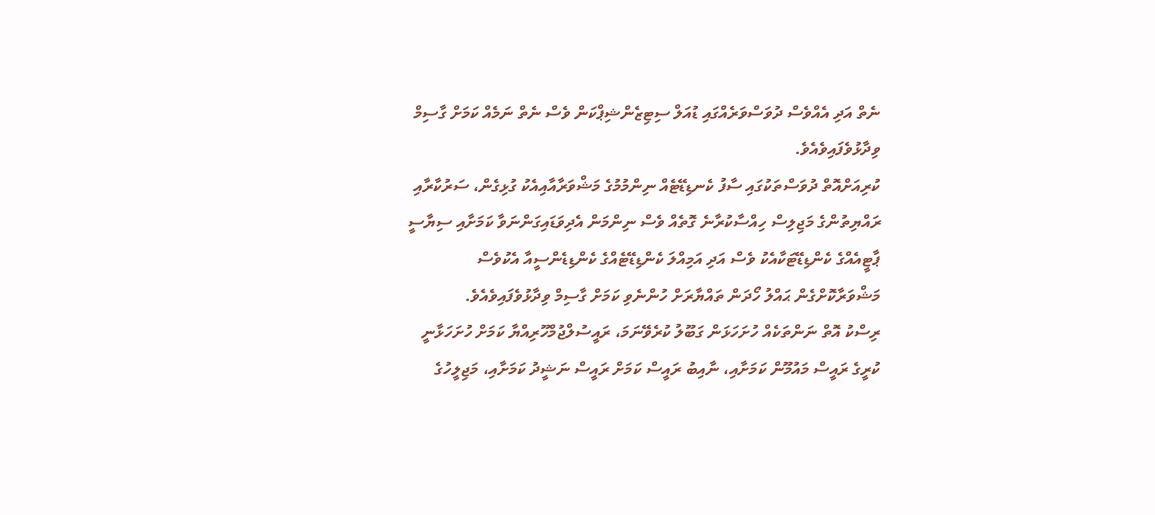ނެތް އަދި އެއްވެސް ދުވަސްވަރެއްގައި ޑުއަލް ސިޓިޒެންޝިޕްކަން ވެސް ނެތް ނަމެއް ކަމަށް ގާސިމް ވިދާޅުވެފައިވެއެވެ.
ކުރިއަށްއޮތް ދުވަސްތަކުގައި ސާފު ކެނޑިޑޭޓެއް ނިންމުމުގެ މަޝްވަރާއާއިއެކު ގުޅިގެން، ސަރުކާރާއި ރައްޔިތުންގެ މަޖިލިސް ހިއްސާކުރާނެ ގޮތެއް ވެސް ނިންމަން އެދިވަޑައިގަންނަވާ ކަމަށާއި ސިޔާސީ ޕާޓީއެއްގެ ކެންޑިޑޭޓަކާއެކު ވެސް އަދި އަމިއްލަ ކެންޑިޑޭޓެއްގެ ކެންޑިޑެންސީއާ އެކުވެސް މަޝްވަރާކޮށްގެން ޙައްލު ހޯދަން ތައްޔާރަށް ހުންނެވި ކަމަށް ގާސިމް ވިދާޅުވެފައިވެއެވެ.
ރިސްކު އޮތް ނަންތަކެއް ހުށަހަޅަން ގަބޫލު ކުރެވޭނަމަ، ރައީސުލްޖުމްހޫރިއްޔާ ކަމަށް ހުށަހަޅާނީ ކުރީގެ ރައީސް މައުމޫން ކަމަށާއި، ނާއިބު ރައީސް ކަމަށް ރައީސް ނަޝީދު ކަމަށާއި، މަޖިލީހުގެ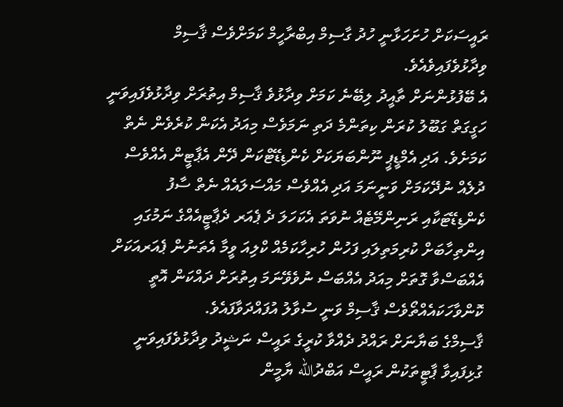ރައީސަކަށް ހުށަހަޅާނީ ހުދު ގާސިމް އިބްރާހީމް ކަމަށްވެސް ޤާސިމް ވިދާޅުވެފައިވެއެވެ.
އެ ބޭފުޅުންނަށް ތާއީދު ލިބޭނެ ކަމަށް ވިދާޅުވެ ޤާސިމް އިތުރަށް ވިދާޅުވެފައިވަނީ ހަގީގަތް ގަބޫލު ކުރަން ކިތަންމެ ދަތި ނަމަވެސް މިއަދު އެކަން ކުރެވެން ނެތް ކަމަށެވެ. އަދި އެމްޑީޕީ ނޫންބަޔަކަށް ކެންޑިޑޭޓްކަން ދޭން އެޕާޓީން އެއްވެސް ދުލެއް ނުދޭކަމަށް ވަނީނަމަ އަދި އެއްވެސް މައްސަލައެއް ނެތް ސާފު ކެންޑިޑޭޓަކާއި ރަނިންމޭޓެއް ނުވަތަ އެކަހަލަ ދެ ޕެއަރ ދެޕާޓީއެއްގެ ނަމުގައި އިންތިހާބަށް ކުރިމަތިލައި ފަހުން ހުރިހާކަމެއް ކްލިއަ ވީމާ އެތަނުން ޕެއަރއަކަށް އެއްބަސްވާ ގޮތަށް މިއަދު އެއްބަސް ނުވެވޭނަމަ އިތުރަށް ދައްކަން އޮތީ ކޮންވާހަކައެއްތޯވެސް ޤާސިމް ވަނީ ސުވާލު އުފައްދަވާފައެވެ.
ޤާސިމްގެ ބަޔާނަށް ރައްދު ދެއްވާ ކުރީގެ ރައީސް ނަޝީދު ވިދާޅުވެފައިވަނީ ގުޅިފައިވާ ޕާޓީތަކުން ރައީސް އަބްދުالله ޔާމީން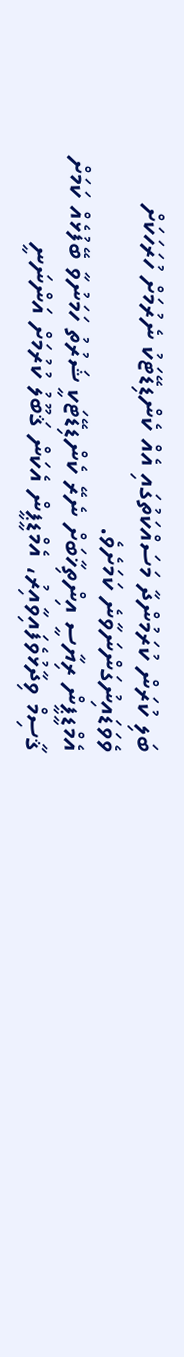ބަލި ކުރަން ކުރަމުންދާ މަސައްކަތުގައި އެއް ކެންޑިޑޭޓަކު ނެރުމަށް ހުރަހަކަށް ވެވަޑައިނުގަންނަވާނެ ކަމަށެވެ.
އެމްޑީޕީން ރިޔާސީ އިންތިޚާބަށް ނެރޭ ކެންޑިޑޭޓަކީ ޝަރުތު ހަމަނުވާ ބޭފުޅެއް ކަމަށް ޤާސިމް ވިދާޅުވެފައިވާއިރު، އެމްޑީޕީން އެކަން ޤަބޫލު ކުރުމަށް އަންނަނީ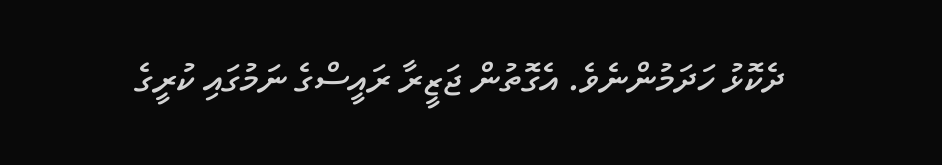ދެކޮޅު ހަދަމުންނެވެ. އެގޮތުން ޖަޒީރާ ރައީސްގެ ނަމުގައި ކުރީގެ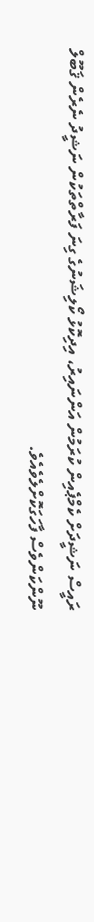ރައީސް ނަޝީދަށް ކެމްޕެއިން ކުރަމުން އަންނައިރު، އިދިކޮޅު ކޯލިޝަނުގެ ގިނަ ފަރާތްތަކުން ނަޝީދު ނެރެން ޤަބޫލް ނޫންކަންވެސް ފާހަގަކޮށްލެވެއެވެ.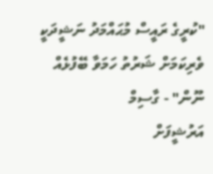"ކުރީގެ ރައީސް މުޙައްމަދު ނަޝީދަކީ ވެރިކަމަށް ޝަރުތު ހަމަވާ ބޭފުޅެއް ނޫން" - ގާސިމް
އަރުޝީފަށް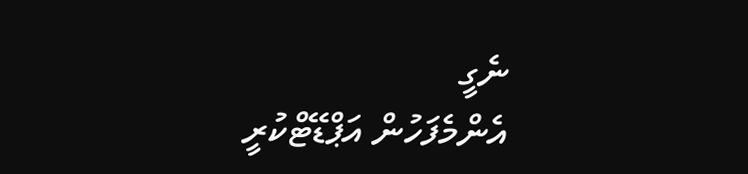ނެގީ
އެންމެފަހުން އަޕްޑޭޓްކުރީ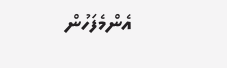އެންމެފަހުން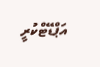އަޕްޑޭޓްކުރީ